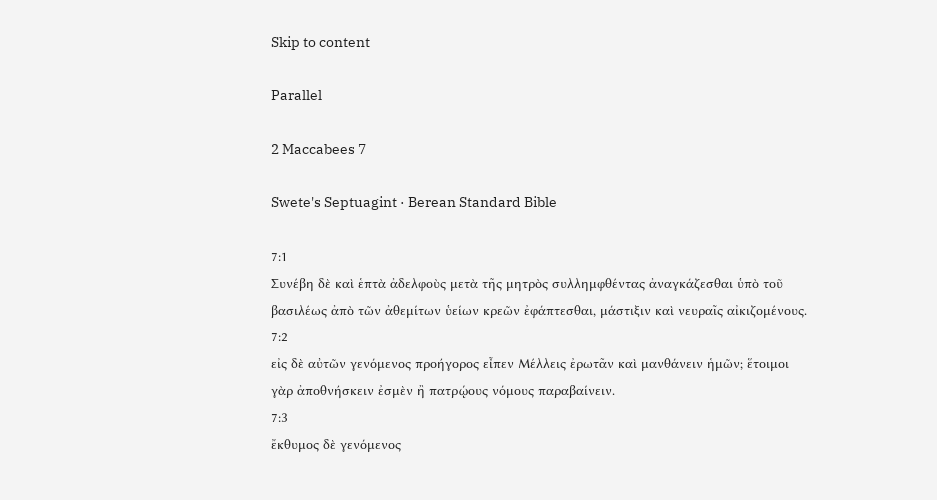Skip to content

Parallel

2 Maccabees 7

Swete's Septuagint · Berean Standard Bible

7:1
Συνέβη δὲ καὶ ἑπτὰ ἀδελφοὺς μετὰ τῆς μητρὸς συλλημφθέντας ἀναγκάζεσθαι ὑπὸ τοῦ βασιλέως ἀπὸ τῶν ἀθεμίτων ὑείων κρεῶν ἐφάπτεσθαι, μάστιξιν καὶ νευραῖς αἰκιζομένους.
7:2
εἰς δὲ αὐτῶν γενόμενος προήγορος εἶπεν Μέλλεις ἐρωτᾶν καὶ μανθάνειν ἡμῶν; ἕτοιμοι γὰρ ἀποθνήσκειν ἐσμὲν ἢ πατρῴους νόμους παραβαίνειν.
7:3
ἔκθυμος δὲ γενόμενος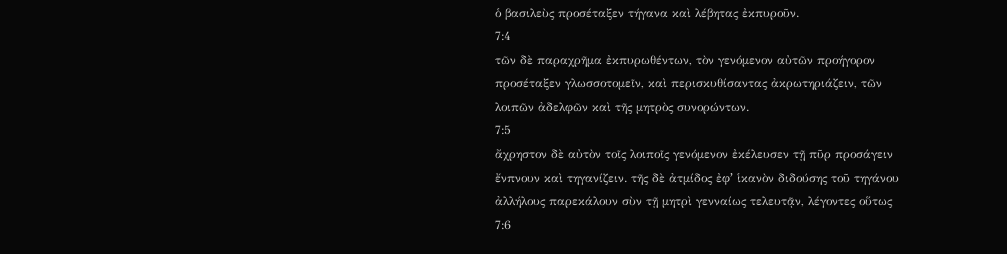ὁ βασιλεὺς προσέταξεν τήγανα καὶ λέβητας ἐκπυροῦν.
7:4
τῶν δὲ παραχρῆμα ἐκπυρωθέντων, τὸν γενόμενον αὐτῶν προήγορον προσέταξεν γλωσσοτομεῖν, καὶ περισκυθίσαντας ἀκρωτηριάζειν, τῶν λοιπῶν ἀδελφῶν καὶ τῆς μητρὸς συνορώντων.
7:5
ἄχρηστον δὲ αὐτὸν τοῖς λοιποῖς γενόμενον ἐκέλευσεν τῇ πῦρ προσάγειν ἔνπνουν καὶ τηγανίζειν. τῆς δὲ ἀτμίδος ἐφʼ ἱκανὸν διδούσης τοῦ τηγάνου ἀλλήλους παρεκάλουν σὺν τῇ μητρὶ γενναίως τελευτᾷν, λέγοντες οὕτως
7:6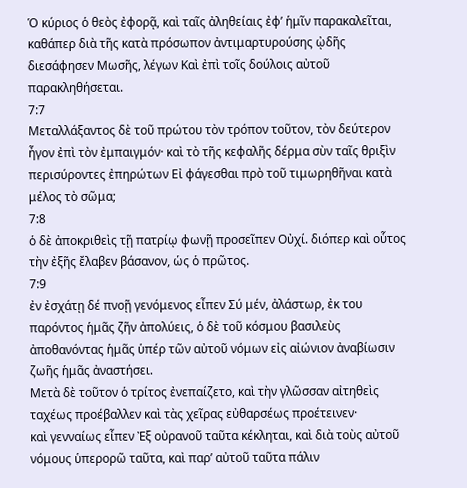Ὁ κύριος ὁ θεὸς ἐφορᾷ, καὶ ταῖς ἀληθείαις ἐφʼ ἡμῖν παρακαλεῖται, καθάπερ διὰ τῆς κατὰ πρόσωπον ἀντιμαρτυρούσης ᾠδῆς διεσάφησεν Μωσῆς, λέγων Καὶ ἐπὶ τοῖς δούλοις αὐτοῦ παρακληθήσεται.
7:7
Μεταλλάξαντος δὲ τοῦ πρώτου τὸν τρόπον τοῦτον, τὸν δεύτερον ἦγον ἐπὶ τὸν ἐμπαιγμόν· καὶ τὸ τῆς κεφαλῆς δέρμα σὺν ταῖς θριξὶν περισύροντες ἐπηρώτων Εἰ φάγεσθαι πρὸ τοῦ τιμωρηθῆναι κατὰ μέλος τὸ σῶμα;
7:8
ὁ δὲ ἀποκριθεὶς τῇ πατρίῳ φωνῇ προσεῖπεν Οὐχί. διόπερ καὶ οὗτος τὴν ἐξῆς ἔλαβεν βάσανον, ὡς ὁ πρῶτος.
7:9
ἐν ἐσχάτῃ δέ πνοῇ γενόμενος εἶπεν Σύ μέν, ἀλάστωρ, ἐκ του παρόντος ἡμᾶς ζῆν ἀπολύεις, ὁ δὲ τοῦ κόσμου βασιλεὺς ἀποθανόντας ἡμᾶς ὑπέρ τῶν αὐτοῦ νόμων εἰς αἰώνιον ἀναβίωσιν ζωῆς ἡμᾶς ἀναστήσει.
Μετὰ δὲ τοῦτον ὁ τρίτος ἐνεπαίζετο, καὶ τὴν γλῶσσαν αἰτηθεὶς ταχέως προέβαλλεν καὶ τὰς χεῖρας εὐθαρσέως προέτεινεν·
καὶ γενναίως εἶπεν Ἐξ οὐρανοῦ ταῦτα κέκληται, καὶ διὰ τοὺς αὐτοῦ νόμους ὑπερορῶ ταῦτα, καὶ παρʼ αὐτοῦ ταῦτα πάλιν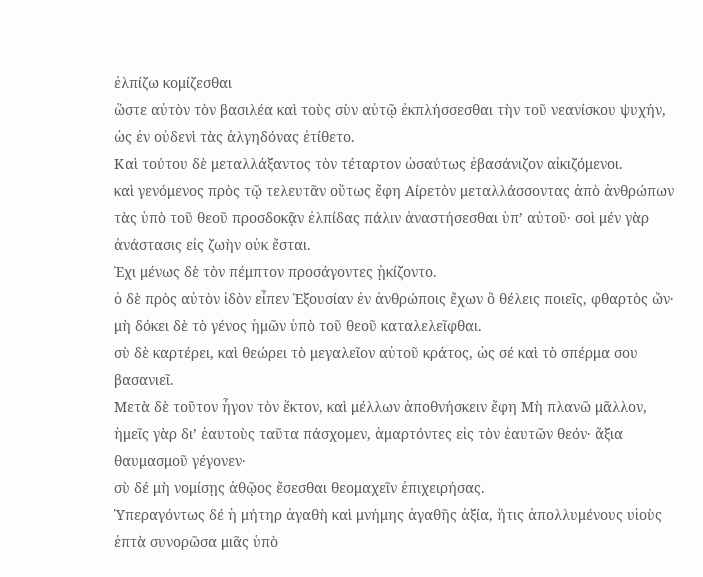ἐλπίζω κομίζεσθαι
ὥστε αὐτὸν τὸν βασιλέα καὶ τοὺς σὺν αὐτῷ ἐκπλήσσεσθαι τὴν τοῦ νεανίσκου ψυχήν, ὡς ἐν οὐδενὶ τὰς ἀλγηδόνας ἐτίθετο.
Καὶ τούτου δὲ μεταλλάξαντος τὸν τέταρτον ὡσαύτως ἐβασάνιζον αἰκιζόμενοι.
καὶ γενόμενος πρὸς τῷ τελευτᾶν οὕτως ἔφη Αίρετὸν μεταλλάσσοντας ἀπὸ ἀνθρώπων τὰς ὑπὸ τοῦ θεοῦ προσδοκᾷν ἐλπίδας πάλιν ἀναστήσεσθαι ὑπʼ αὐτοῦ· σοὶ μέν γὰρ ἀνάστασις εἰς ζωὴν οὐκ ἔσται.
Ἐχι μένως δὲ τὸν πέμπτον προσάγοντες ᾐκίζοντο.
ὁ δὲ πρὸς αὐτὸν ἰδὸν εἶπεν Ἐξουσίαν ἐν ἀνθρώποις ἔχων ὃ θέλεις ποιεῖς, φθαρτὸς ὤν· μὴ δόκει δὲ τὸ γένος ἡμῶν ὑπὸ τοῦ θεοῦ καταλελεῖφθαι.
σὺ δὲ καρτέρει, καὶ θεώρει τὸ μεγαλεῖον αὐτοῦ κράτος, ὡς σέ καὶ τὸ σπέρμα σου βασανιεῖ.
Μετὰ δὲ τοῦτον ἦγον τὸν ἕκτον, καὶ μέλλων ἀποθνήσκειν ἔφη Μὴ πλανῶ μᾶλλον, ἡμεῖς γὰρ διʼ ἑαυτοὺς ταῦτα πάσχομεν, ἁμαρτόντες εἰς τὸν ἑαυτῶν θεόν· ἄξια θαυμασμοῦ γέγονεν·
σὺ δέ μὴ νομίσῃς ἀθῷος ἔσεσθαι θεομαχεῖν ἐπιχειρήσας.
Ὑπεραγόντως δέ ἡ μήτηρ ἀγαθὴ καὶ μνήμης ἀγαθῆς ἀξία, ἥτις ἀπολλυμένους υἱοὺς ἑπτὰ συνορῶσα μιᾶς ὑπὸ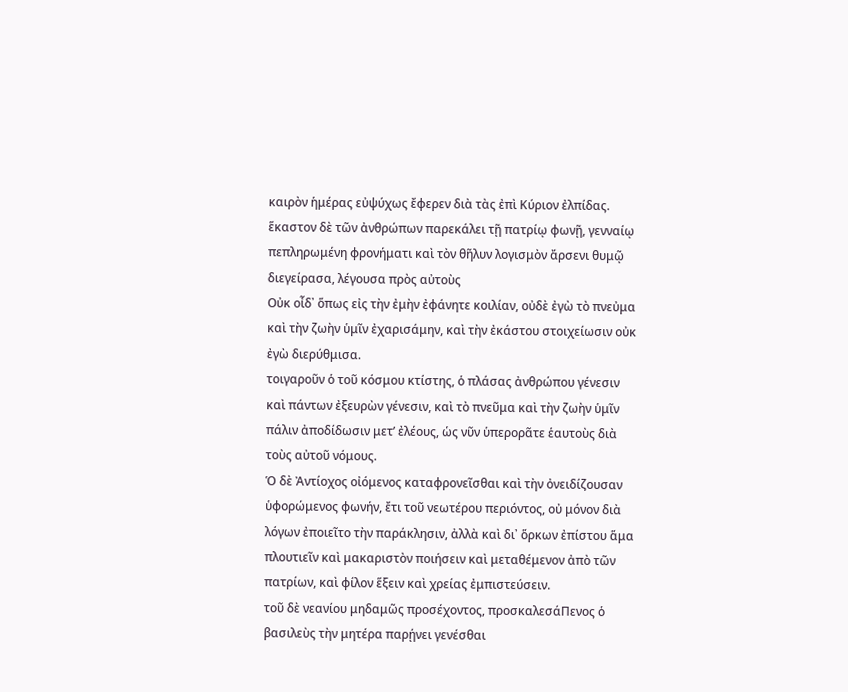καιρὸν ἡμέρας εὐψύχως ἔφερεν διὰ τὰς ἐπὶ Κύριον ἐλπίδας.
ἕκαστον δὲ τῶν ἀνθρώπων παρεκάλει τῇ πατρίῳ φωνῇ, γενναίῳ πεπληρωμένη φρονήματι καὶ τὸν θῆλυν λογισμὸν ἄρσενι θυμῷ διεγείρασα, λέγουσα πρὸς αὐτοὺς
Οὐκ οἶδ᾿ ὅπως εἰς τὴν ἐμὴν ἐφάνητε κοιλίαν, οὐδὲ ἐγὼ τὸ πνεὐμα καὶ τὴν ζωὴν ὑμῖν ἐχαρισάμην, καὶ τὴν ἐκάστου στοιχείωσιν οὐκ ἐγὼ διερύθμισα.
τοιγαροῦν ὁ τοῦ κόσμου κτίστης, ὁ πλάσας ἀνθρώπου γένεσιν καὶ πάντων ἐξευρὼν γένεσιν, καὶ τὸ πνεῦμα καὶ τὴν ζωὴν ὑμῖν πάλιν ἀποδίδωσιν μετʼ ἐλέους, ὡς νῦν ὑπερορᾶτε ἑαυτοὺς διὰ τοὺς αὐτοῦ νόμους.
Ὁ δὲ Ἀντίοχος οἰόμενος καταφρονεῖσθαι καὶ τὴν ὀνειδίζουσαν ὑφορώμενος φωνήν, ἔτι τοῦ νεωτέρου περιόντος, οὐ μόνον διὰ λόγων ἐποιεῖτο τὴν παράκλησιν, ἀλλὰ καὶ δι᾿ ὅρκων ἐπίστου ἅμα πλουτιεῖν καὶ μακαριστὸν ποιήσειν καὶ μεταθέμενον ἀπὸ τῶν πατρίων, καὶ φίλον ἕξειν καὶ χρείας ἐμπιστεύσειν.
τοῦ δὲ νεανίου μηδαμῶς προσέχοντος, προσκαλεσάΠενος ὁ βασιλεὺς τὴν μητέρα παρῄνει γενέσθαι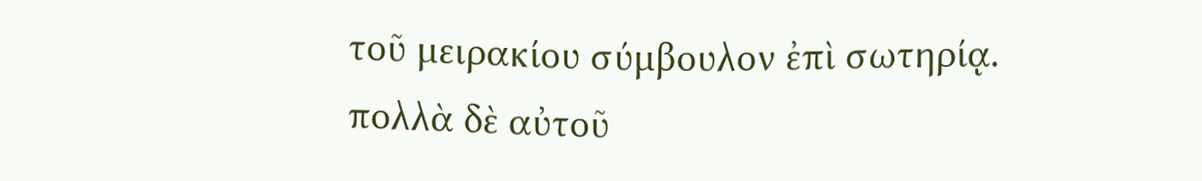τοῦ μειρακίου σύμβουλον ἐπὶ σωτηρίᾳ.
πολλὰ δὲ αὐτοῦ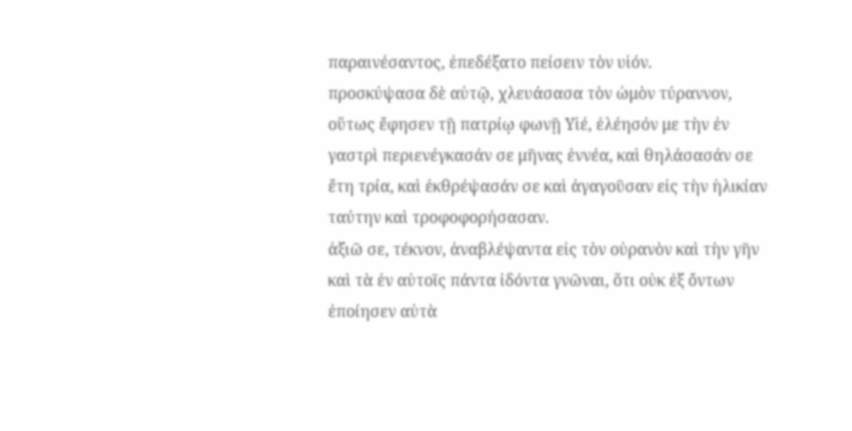παραινέσαντος, ἐπεδέξατο πείσειν τὸν υἱόν.
προσκύψασα δὲ αὐτῷ, χλευάσασα τὸν ὡμὸν τύραννον, οὕτως ἔφησεν τῇ πατρίῳ φωνῇ Υἱέ, ἐλέησόν με τὴν ἐν γαστρὶ περιενέγκασάν σε μῆνας ἐννέα, καὶ θηλάσασάν σε ἔτη τρία, καὶ ἐκθρέψασάν σε καὶ ἀγαγοῦσαν εἰς τὴν ἡλικίαν ταύτην καὶ τροφοφορήσασαν.
ἀξιῶ σε, τέκνον, ἀναβλέψαντα εἰς τὸν οὐρανὸν καὶ τὴν γῆν καὶ τὰ ἐν αὐτοῖς πάντα ἰδόντα γνῶναι, ὅτι οὐκ ἐξ ὄντων ἐποίησεν αὐτὰ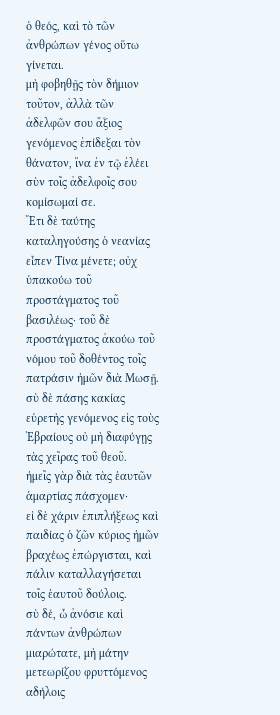ὁ θεός, καὶ τὸ τῶν ἀνθρώπων γένος οὕτω γίνεται.
μὴ φοβηθῇς τὸν δήμιον τοῦτον, ἀλλὰ τῶν ἀδελφῶν σου ἄξιος γενόμενος ἐπίδεξαι τὸν θάνατον, ἴνα ἐν τῷ ἐλέει σὺν τοῖς ἀδελφοῖς σου κομίσωμαί σε.
Ἔτι δὲ ταύτης καταληγούσης ὁ νεανίας εἶπεν Τίνα μένετε; οὐχ ὑπακούω τοῦ προστάγματος τοῦ βασιλέως· τοῦ δὲ προστάγματος ἀκούω τοῦ νόμου τοῦ δοθέντος τοῖς πατράσιν ἡμῶν διὰ Μωσῇ.
σὺ δὲ πάσης κακίας εὑρετὴς γενόμενος εἰς τοὺς Ἐβραίους οὐ μὴ διαφύγῃς τὰς χεῖρας τοῦ θεοῦ.
ἡμεῖς γὰρ διὰ τὰς ἑαυτῶν ἁμαρτίας πάσχομεν·
εἰ δὲ χάριν ἐπιπλήξεως καὶ παιδίας ὁ ζῶν κύριος ἡμῶν βραχέως ἐπώργισται, καὶ πάλιν καταλλαγήσεται τοῖς ἑαυτοῦ δούλοις.
σὺ δέ, ὦ ἀνόσιε καὶ πάντων ἀνθρώπων μιαρώτατε, μὴ μάτην μετεωρίζου φρυττόμενος αδήλοις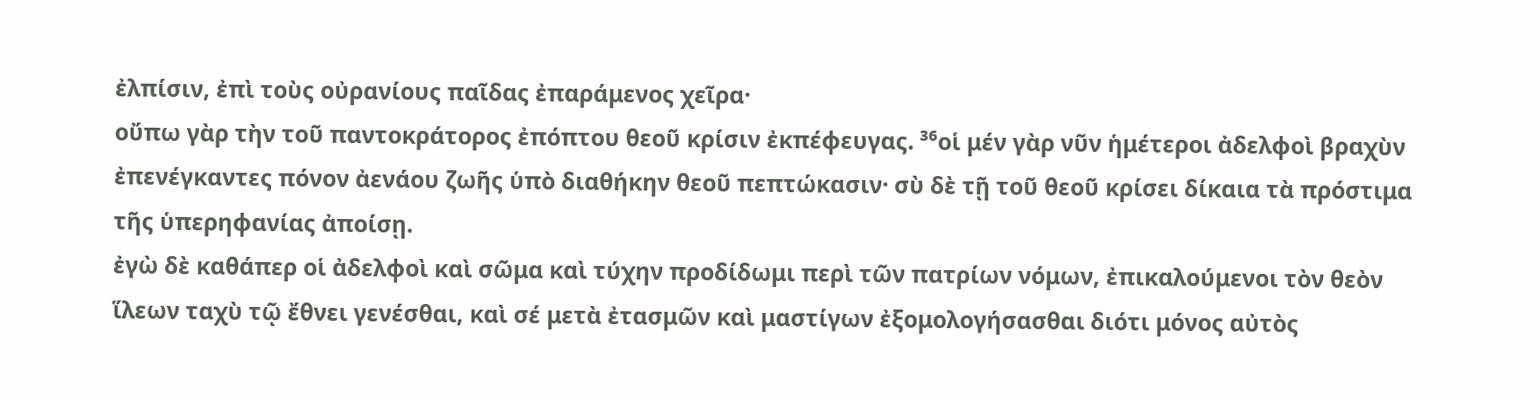ἐλπίσιν, ἐπὶ τοὺς οὐρανίους παῖδας ἐπαράμενος χεῖρα·
οὔπω γὰρ τὴν τοῦ παντοκράτορος ἐπόπτου θεοῦ κρίσιν ἐκπέφευγας. ³⁶οἱ μέν γὰρ νῦν ἡμέτεροι ἀδελφοὶ βραχὺν ἐπενέγκαντες πόνον ἀενάου ζωῆς ὑπὸ διαθήκην θεοῦ πεπτώκασιν· σὺ δὲ τῇ τοῦ θεοῦ κρίσει δίκαια τὰ πρόστιμα τῆς ὑπερηφανίας ἀποίσῃ.
ἐγὼ δὲ καθάπερ οἱ ἀδελφοὶ καὶ σῶμα καὶ τύχην προδίδωμι περὶ τῶν πατρίων νόμων, ἐπικαλούμενοι τὸν θεὸν ἵλεων ταχὺ τῷ ἔθνει γενέσθαι, καὶ σέ μετὰ ἐτασμῶν καὶ μαστίγων ἐξομολογήσασθαι διότι μόνος αὐτὸς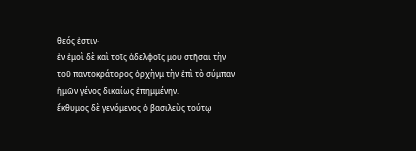θεός ἐστιν·
ἐν ἐμοὶ δὲ καὶ τοῖς ἀδελφοῖς μου στῆσαι τὴν τοῦ παντοκράτορος ὀρχὴνμ τὴν ἐπὶ τὸ σύμπαν ἡμῶν γένος δικαίως ἐπημμένην.
ἔκθυμος δὲ γενόμενος ὁ βασιλεὺς τούτῳ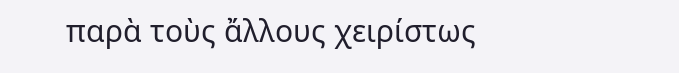παρὰ τοὺς ἄλλους χειρίστως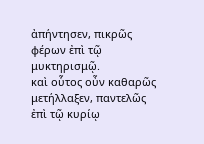ἀπήντησεν, πικρῶς φέρων ἐπὶ τῷ μυκτηρισμῷ.
καὶ οὗτος οὖν καθαρῶς μετήλλαξεν, παντελῶς ἐπὶ τῷ κυρίῳ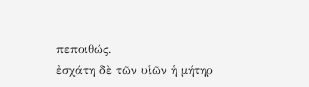πεποιθώς.
ἐσχάτη δὲ τῶν υἱῶν ἡ μήτηρ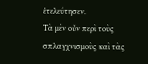ἐτελεύτησεν.
Τὰ μὲν οὖν περὶ τοὺς σπλαγχνισμοὺς καὶ τὰς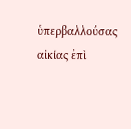ὑπερβαλλούσας αἰκίας ἐπὶ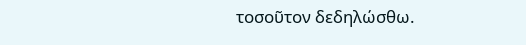τοσοῦτον δεδηλώσθω.